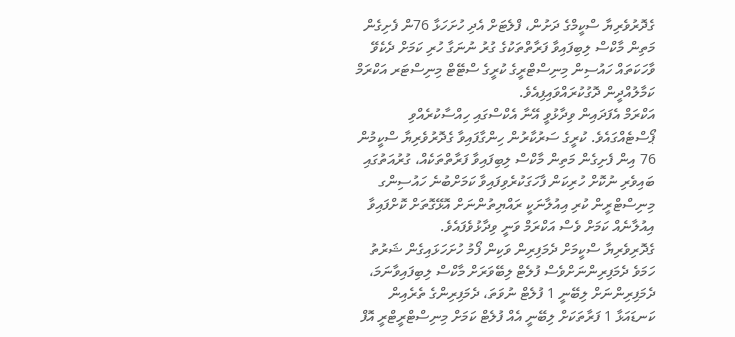ގެދޮރުވެރިޔާ ސްކީމްގެ ދަށުން، ފްލެޓަށް އެދި ހުށަހަޅާ 76ން ފެށިގެން މަތިން މާކްސް ލިބިފައިވާ ފަރާތްތަކުގެ ގުރު ނުނަގާ ހުރި ކަމަށް ދެކެވޭ ވާހަކަތައް ހައުސިން މިނިސްޓްރީގެ ކުރީގެ ސްޓޭޓް މިނިސްޓަރ އަކްރަމް ކަމާލުއްދީން ދޮގުކުރައްވައިފިއެވެ.
އަކްރަމް އެފަދައިން ވިދާޅުވީ އޭނާ އެކްސްގައި ހިއްސާކުރެއްވި ޕޯސްޓެއްގައެވެ. ކުރީގެ ސަރުކާރުން ހިންގާފައިވާ ގެދޮރުވެރިޔާ ސްކީމުން 76 އިން ފެށިގެން މަތިން މާކްސް ލިބިފައިވާ ފަރާތްތަކެއް، ގުރުއަތުގައި ބައިވެރި ނުކޮށް ހުރިކަން ފާހަގަކުރެވިފައިވާ ކަމަށްބުނެ ހައުސިންގ މިނިސްޓްރީން ކުރި އިއުލާނަކީ ރައްޔިތުންނަށް އޮޅޭގޮތަށް ކޮށްފައިވާ އިއުލާނެއް ކަމަށް ވެސް އަކްރަމް ވަނީ ވިދާޅުވެފައެވެ.
ގެދޮރިވެރިޔާ ސްކީމަށް ދެމަފިރިން ވަކިން ފޯމު ހުށަހަޅައިގެން ޝަރުތު ހަމަވެ ދެމަފިރިންނަށްވެސް ފުލެޓް ލިބޭވަރަށް މާކްސް ލިބިފައިވާނަމަ، ދެމަފިރިންނަށް ލިބޭނީ 1 ފުލެޓް ނުވަތަ، ދެމަފިރިންގެ ތެރެއިން ކަނޑައަޅާ 1 ފަރާތަކަށް ލިބޭނީ އެއް ފުލެޓް ކަމަށް މިނިސްޓްރީޓްރީ އޮފް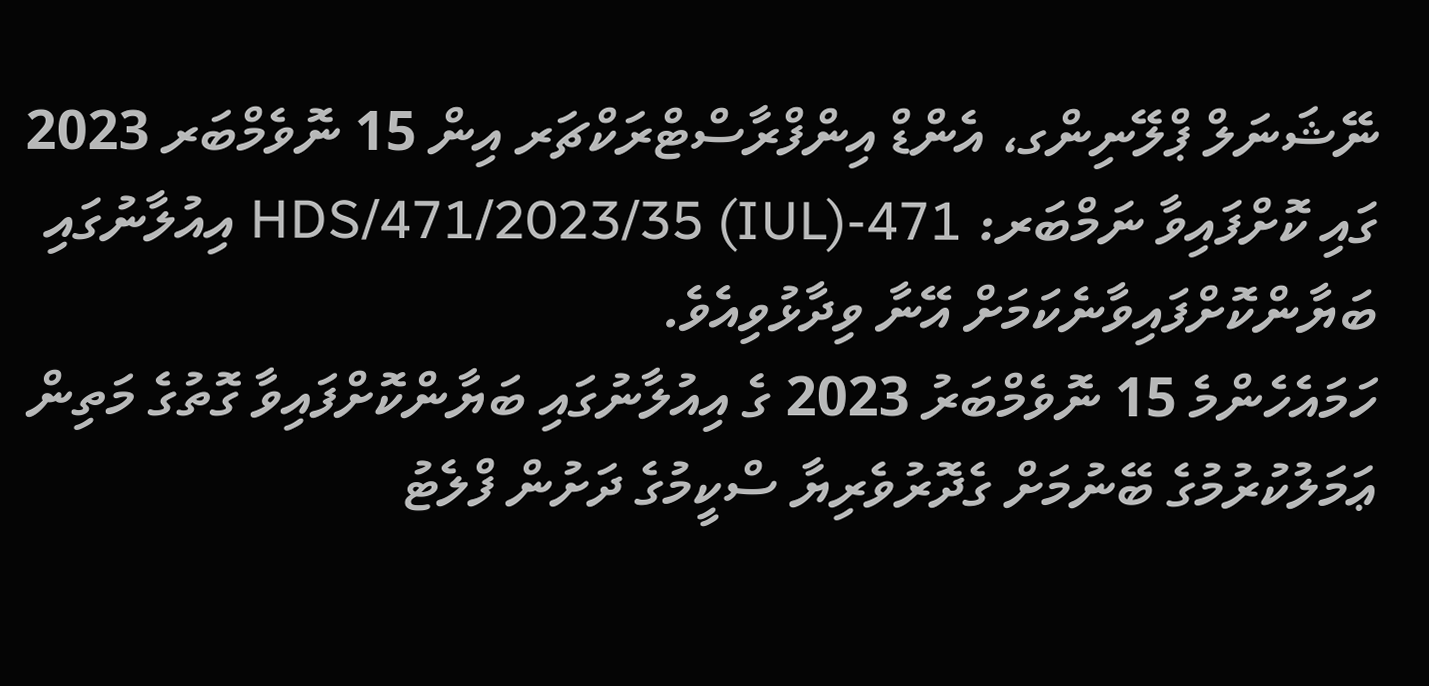ނޭޝަނަލް ޕްލޭނިންގ، އެންޑް އިންފްރާސްޓްރަކްޗަރ އިން 15 ނޮވެމްބަރ 2023 ގައި ކޮށްފައިވާ ނަމްބަރ: 471-HDS/471/2023/35 (IUL) އިއުލާނުގައި ބަޔާންކޮށްފައިވާނެކަމަށް އޭނާ ވިދާޅުވިއެވެ.
ހަމައެހެންމެ 15 ނޮވެމްބަރު 2023 ގެ އިއުލާނުގައި ބަޔާންކޮށްފައިވާ ގޮތުގެ މަތިން ޢަމަލުކުރުމުގެ ބޭނުމަށް ގެދޮރުވެރިޔާ ސްކީމުގެ ދަށުން ފްލެޓު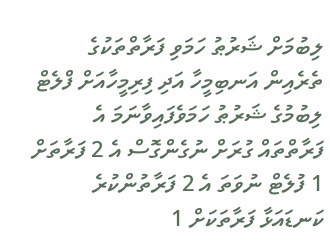ލިބުމަށް ޝަރުޠު ހަމަވި ފަރާތްތަކުގެ ތެރެއިން އަނބިމީހާ އަދި ފިރިމީހާއަށް ފްލެޓް ލިބުމުގެ ޝަރުޠު ހަމަވެފައިވާނަމަ އެ ފަރާތްތައް ގުރަށް ނުގެންގޮސް އެ 2 ފަރާތަށް 1 ފުލެޓް ނުވަތަ އެ 2 ފަރާތުންކުރެ ކަނޑައަޅާ ފަރާތަކަށް 1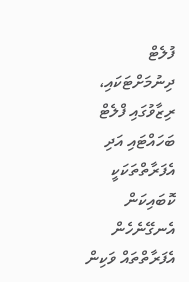ފުލެޓް ދިނުމަށްޓަކައި، ރިޒާވުގައި ފްލެޓް ބަހައްޓައި އަދި އެފަރާތްތަކަކީ ކޮބައިކަން އެނގޭނެހެން އެފަރާތްތައް ވަކިން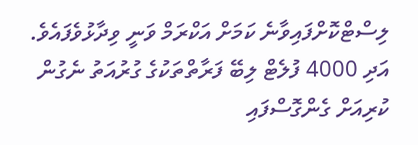ލިސްޓްކޮށްފައިވާނެ ކަމަށް އަކްރަމް ވަނީ ވިދާޅުވެފައެވެ.
އަދި 4000 ފުލެޓް ލިބޭ ފަރާތްތަކުގެ ގުރުއަތު ނެގުން ކުރިއަށް ގެންގޮސްފައި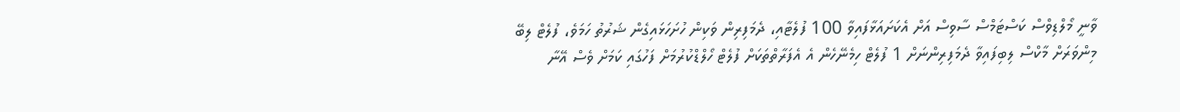ވާނީ މޯލްޑިވްސް ކަސްޓަމްސް ސާވިސް އަށް އެކަށައަޅާފައިވާ 100 ފުލެޓާއި، ދެމަފިރިން ވަކިން ހުށަހަޅައިގެން ޝަރުތު ހަމަވެ، ފުލެޓް ލިބޭ މިންވަރަށް މާކްސް ލިބިފައިވާ ދެމަފިރިންނަށް 1 ފުލެޓް ހިމެނޭހެން އެ އެފަރާތްތަކަށް ފުލެޓް ހޯލްޑްކުރުމަށް ފަހުގައި ކަމަށް ވެސް އޭނާ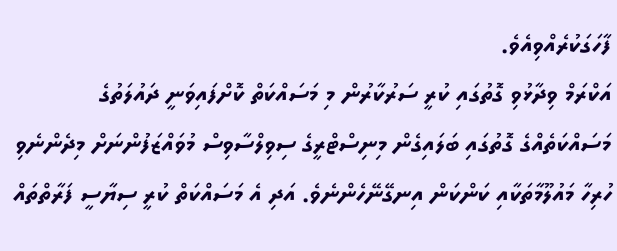ފާހަގަކުރެއްވިއެވެ.
އަކްރަމް ވިދާޅުވި ގޮތުގައި ކުރީ ސަރުކާރުން މި މަސައްކަތް ކޮށްފައިވަނީ ދައުލަތުގެ މަސައްކަތެއްގެ ގޮތުގައި ބަލައިގެން މިނިސްޓްރީގެ ސިވިލްސާވިސް މުވައްޒަފުންނަށް މިދެންނެވި ހުރިހާ މައުލޫމާތަކާއި ކަންކަން އިނގޭނޭހެންނެވެ. އަދި އެ މަސައްކަތް ކުރީ ސިޔާސީ ފަރާތްތައް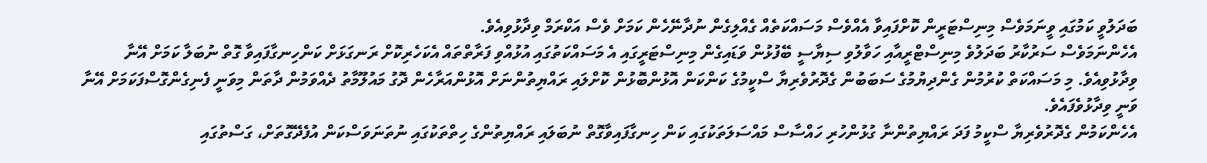ބަދަލުވީ ކަމުގައި ވީނަމަވެސް މިނިސްޓަރީން ކޮށްފައިވާ އެއްވެސް މަސައްކަތެއް ގެއްލިގެން ނުދާނޭހެން ކަމަށް ވެސް އަކްރަމް ވިދާޅުވިއެވެ.
އެހެންނަމަވެސް ސަރުކާރު ބަދަލުވެ މިނިސްޓްރީއާއި ހަވާލުވި ސިޔާސީ ބޭފުޅުން ވަޑައިގެން މިނިސްޓަރީގައި އެ މަސައްކަތުގައި އުޅުއްވި ފަރާތްތައް އެކަހެރިކޮށް ރަނގަޅަށް ކަންހިނގާފައިވާ ގޮތް ނުބަލާ ކަމަށް އޭނާ ވިދާޅުވިއެވެ. މި މަސައްކަތް ކުރުމުން ގެންދިޔުމުގެ ސަބަބުން ގެދޮރުވެރިޔާ ސްކީމުގެ ކަންކަން އޮޅުންބޮޅުން ކޮށްލައި ރައްޔިތުންނަށް އޮޅުންއަރާހެން ދޮގު މައުލޫމާތު ދެއްވަމުން ދާތަން މިވަނީ ފެނިގެންގޮސްފަކަމަށް އޭނާ ވަނީ ވިދާޅުވެފައެވެ.
އެހެންކަމުން ގެދޮރުވެރިޔާ ސްކީމު ފަދަ ރައްޔިތުންނާ ގުޅުންހުރި ހައްސާސް މައްސަލަތަކުގައި ކަން ހިނގާފައިވާގޮތް ނުބަލައި ރައްޔިތުންގެ ހިތްތަކުގައި ނުތަނަވަސްކަން އުފެދޭގޮތަށް، ގަސްތުގައި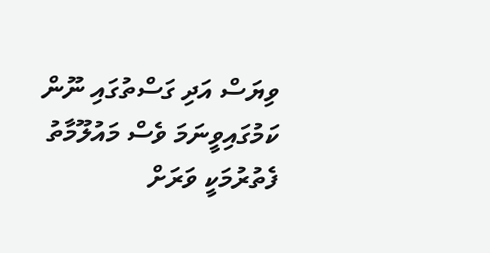ވިޔަސް އަދި ގަސްތުގައި ނޫން ކަމުގައިވީނަމަ ވެސް މައުލޫމާތު ފެތުރުމަކީ ވަރަށް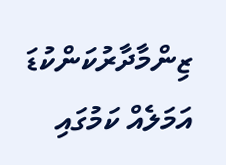ޒިންމާދާރުކަންކުޑަ އަމަލެއް ކަމުގައި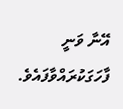އޭނާ ވަނީ ފާހަގަކުރައްވާފައެވެ.